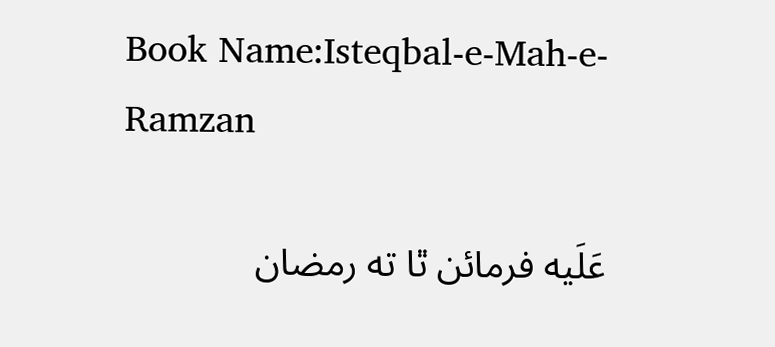Book Name:Isteqbal-e-Mah-e-Ramzan

عَلَيه فرمائن ٿا ته رمضان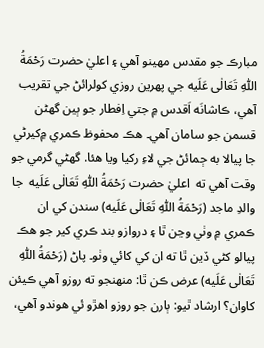مبارڪ جو مقدس مهينو آهي ۽ اعليٰ حضرت رَحْمَةُ اللّٰهِ تَعَالٰى عَلَيه جي پهرين روزي کولرائڻ جي تقريب آهي، ڪاشانَه اَقدس ۾ جتي اِفطار جو ٻين گھڻن قسمن جو سامان آهي۔ هڪ محفوظ ڪمري ۾کيرڻي جا پيالا به ڄمائڻ جي لاءِ رکيا ويا هئا. گھڻي گرمي جو وقت آهي ته  اعليٰ حضرت رَحْمَةُ اللّٰهِ تَعَالٰى عَلَيه  جا والدِ ماجد (رَحْمَةُ اللّٰهِ تَعَالٰى عَلَيه) سندن کي ان ڪمري ۾ وٺي وڃن ٿا ۽ دروازو بند ڪري کير جو هڪ پيالو کڻي ڏين ٿا ته ان کي کائي وٺو۔ پاڻ (رَحْمَةُ اللّٰهِ تَعَالٰى عَلَيه) عرض ڪن ٿا: منهنجو ته روزو آهي ڪيئن کاوان؟ ارشاد ٿيو: ٻارن جو روزو اهڙو ئي هوندو آهي،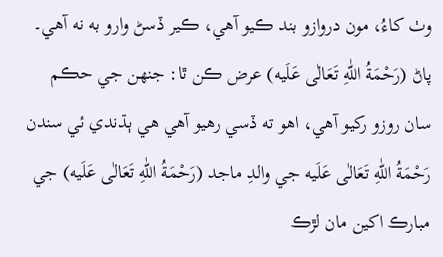وٺ کاءُ، مون دروازو بند ڪيو آهي، ڪير ڏسڻ وارو به نه آهي۔ پاڻ (رَحْمَةُ اللّٰهِ تَعَالٰى عَلَيه) عرض ڪن ٿا: جنهن جي حڪم سان روزو رکيو آهي، اهو ته ڏسي رهيو آهي هي ٻڌندي ئي سندن رَحْمَةُ اللّٰهِ تَعَالٰى عَلَيه جي والدِ ماجد (رَحْمَةُ اللّٰهِ تَعَالٰى عَلَيه) جي مبارڪ اکين مان لڙڪ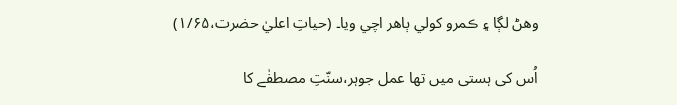وهڻ لڳا ۽ ڪمرو کولي ٻاهر اچي ويا۔ (حياتِ اعليٰ حضرت،۱/۶۵)

اُس کی ہستی میں تھا عمل جوہر،سنّتِ مصطفٰے کا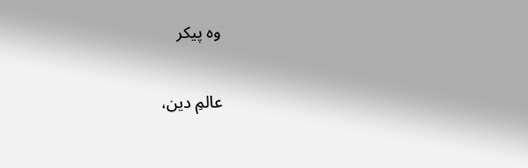وہ پیکر

عالمِ دین،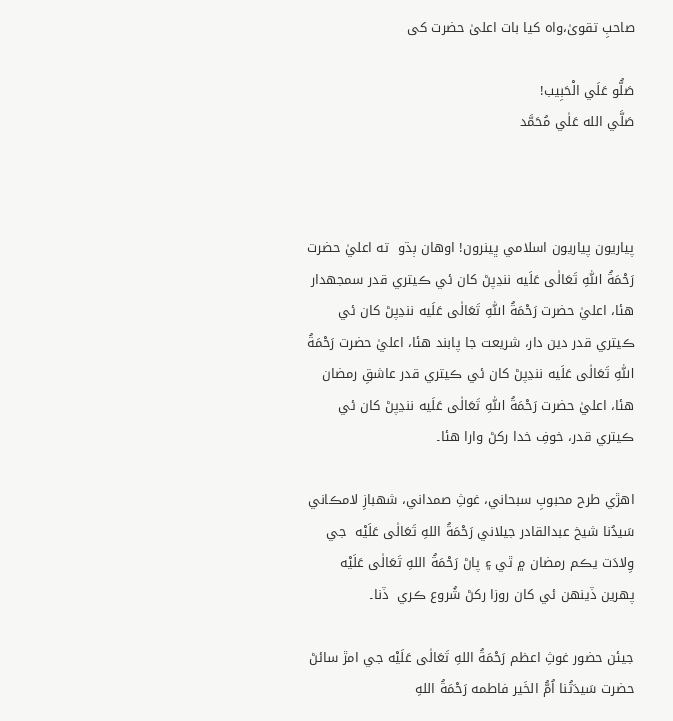صاحبِ تقویٰ،واہ کیا بات اعلیٰ حضرت کی

صَلُّو عَلَي الْحَبِيب!                                                                                     صَلَّي الله عَلٰي مُحَمَّد



پياريون پياريون اسلامي ڀينرون! اوهان ٻڌو  ته اعليٰ حضرت رَحْمَةُ اللّٰهِ تَعَالٰى عَلَيه ننڍپڻ کان ئي ڪيتري قدر سمجھدار هئا، اعليٰ حضرت رَحْمَةُ اللّٰهِ تَعَالٰى عَلَيه ننڍپڻ کان ئي ڪيتري قدر دين دار، شريعت جا پابند هئا، اعليٰ حضرت رَحْمَةُ اللّٰهِ تَعَالٰى عَلَيه ننڍپڻ کان ئي ڪيتري قدر عاشقِ رمضان هئا، اعليٰ حضرت رَحْمَةُ اللّٰهِ تَعَالٰى عَلَيه ننڍپڻ کان ئي ڪيتري قدر، خوفِ خدا رکڻ وارا هئا۔

اهڙي طرح محبوبِ سبحاني، غوثِ صمداني، شهبازِ لامڪاني سَيدُنا شيخ عبدالقادر جيلاني رَحْمَةُ اللهِ تَعَالٰی عَلَيْه  جي وِلادَت يڪم رمضان ۾ ٿي ۽ پاڻ رَحْمَةُ اللهِ تَعَالٰی عَلَيْه  پهرين ڏينهن ئي کان روزا رکڻ شُروع ڪري  ڏنا۔

جيئن حضور غوثِ اعظم رَحْمَةُ اللهِ تَعَالٰی عَلَيْه جي امڙ سائڻ حضرت سَيدَتُنا اُمُّ الخَير فاطمه رَحْمَةُ اللهِ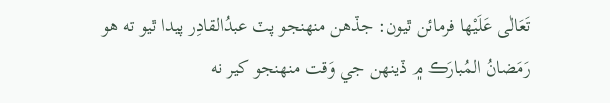تَعَالٰی عَلَيْها فرمائن ٿيون: جڏهن منهنجو پٽ عبدُالقادِر پيدا ٿيو ته هو رَمَضانُ المُبارَڪ ۾ ڏينهن جي وَقت منهنجو کير نه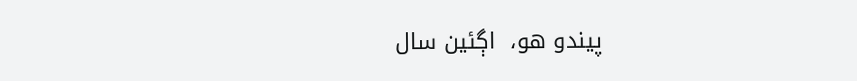پيندو هو،  اڳئين سال